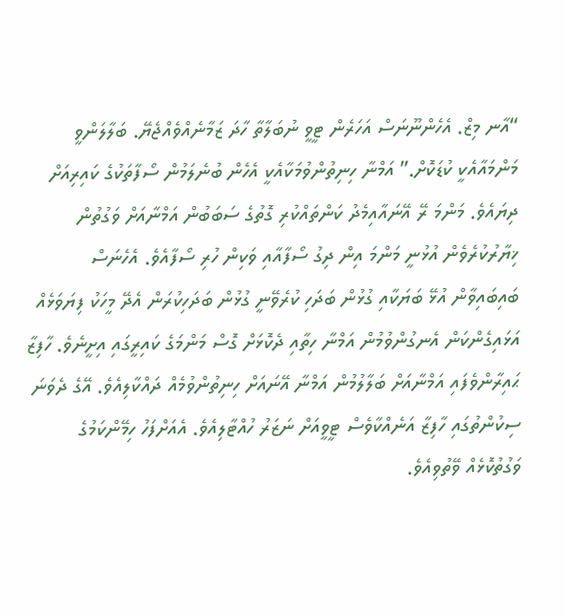“އާނ މިޒް. އެހެންނޫނަސް އަހަރެން ޓީވީ ނުބަލާތާ ހާދަ ޒަމާނެއްވެއްޖެޔޭ. ބަލާލަންވީ މަންމައާއެކީ ކުޑަކޮށް.” އަމްނާ ހިނިތުންވުމަކާއެކީ އެހެން ބުނެލަމުން ސޯފާތަކުގެ ކައިރިއަށް ދިޔައެވެ. މަންމަ ރޭ އޭނައާއިމެދު ކަންތައްކުރި ގޮތުގެ ސަބަބުން އަމްނާއަށް ވަގުތުން ޚިޔާރުކުރެވެން އުޅުނީ މަންމަ އިން ދިގު ސޯފާއާއި ވަކިން ހުރި ސޯފާއެވެ. އެހެނަސް ބައިބައިވާން އުޅޭ ބަޔަކާއި ގުޅުން ބަދަހި ކުރެވޭނީ ގުޅުން ބަދަހިކުރަން އެދޭ މީހަކު ފިޔަވަޅެއް އަޅައިގެންކަން އެނގުންވުމުން އަމްނާ ހިތާއި ދެކޮޅަށް ގޮސް މަންމަގެ ކައިރީގައި އިށީނެވެ. ހާފިޒާ ޙައިރާންވެފައި އަމްނާއަށް ބަލާލުމުން އަމްނާ އޭނައަށް ހިނިތުންވުމެއް ދައްކާލިއެވެ. އޭގެ ދެވަނަ ސިކުންތުގައި ހާފިޒާ އަނެއްކާވެސް ޓީވީއަށް ނަޒަރު ހުއްޓާލިއެވެ. އެއަށްފަހު ހިމޭންކަމުގެ ވަގުތުކޮޅެއް ވޭތުވިއެވެ.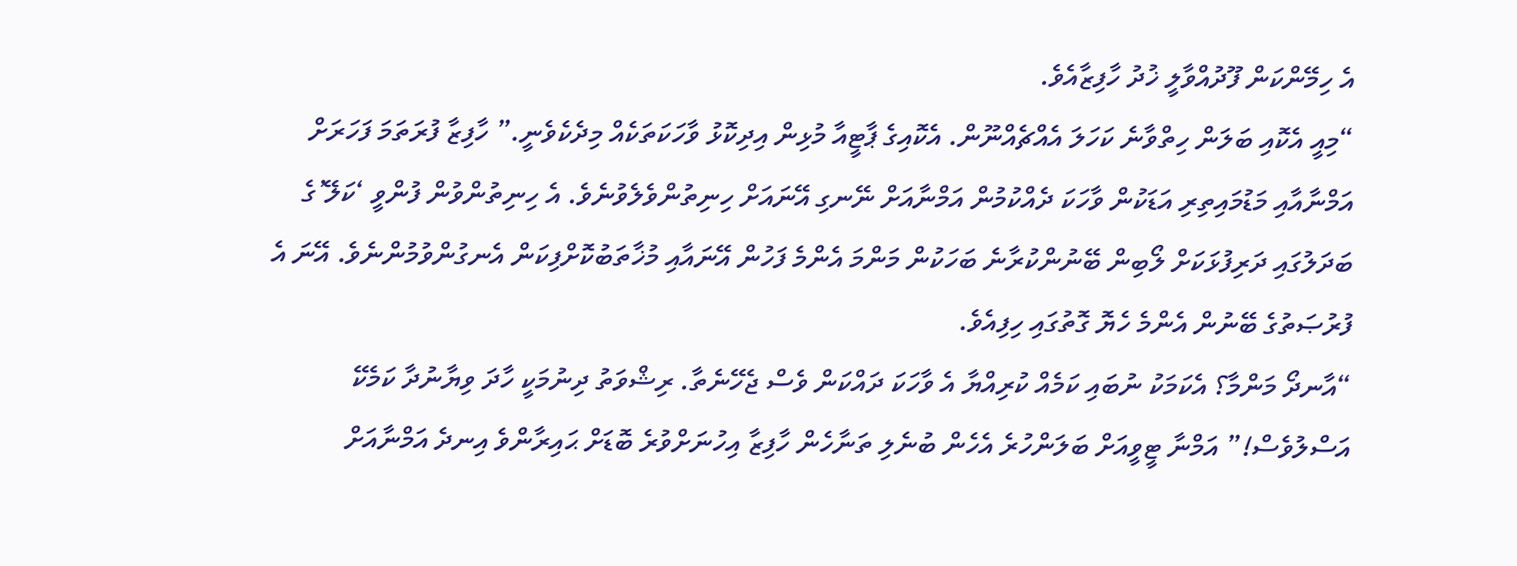އެ ހިމޭންކަން ފޫދުއްވާލީ ޚުދު ހާފިޒާއެވެ.
“މިއީ އެކޮއި ބަލަން ހިތްވާނެ ކަހަލަ އެއްޗެއްނޫން. އެކޮއިގެ ޕާޓީއާ މުޅިން އިދިކޮޅު ވާހަކަތަކެއް މިދެކެވެނީ.” ހާފިޒާ ފުރަތަމަ ފަހަރަށް އަމްނާއާއި މަޑުމައިތިރި އަޑަކުން ވާހަކަ ދެއްކުމުން އަމްނާއަށް ނޭނގި އޭނައަށް ހިނިތުންވެލެވުނެވެ. އެ ހިނިތުންވުން ފުންވީ ‘ކަލޭ’ގެ ބަދަލުގައި ދަރިފުޅަކަށް ލޯބިން ބޭނުންކުރާނެ ބަހަކުން މަންމަ އެންމެ ފަހުން އޭނައާއި މުޚާތަބުކޮށްފިކަން އެނގުންވުމުންނެވެ. އޭނަ އެ ފުރުޞަތުގެ ބޭނުން އެންމެ ހެޔޮ ގޮތުގައި ހިފިއެވެ.
“އާނދޯ މަންމާ؟ އެކަމަކު ނުބައި ކަމެއް ކުރިއްޔާ އެ ވާހަކަ ދައްކަން ވެސް ޖެހޭނެތާ. ރިޝްވަތު ދިނުމަކީ ހާދަ ވިޔާނުދާ ކަމެކޭ އަސްލުވެސް!” އަމްނާ ޓީވީއަށް ބަލަންހުރެ އެހެން ބުނެލި ތަނާހެން ހާފިޒާ އިހުނަށްވުރެ ބޮޑަށް ޙައިރާންވެ އިނދެ އަމްނާއަށް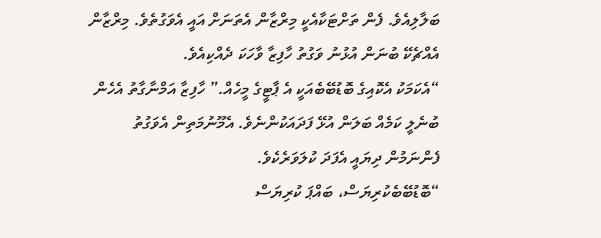ބަލާލިއެވެ. ފެން ތަށްޓަކާއެކީ މިރްޒާން އެތަނަށް އައީ އެވަގުތެވެ. މިރްޒާން އެއްޗެކޭ ބުނަން އުޅުނު ވަގުތު ހާފިޒާ ވާހަކަ ދެއްކިއެވެ.
“އެކަމަކު އެކޮއިގެ ބޮޑުބޭބެއަކީ އެ ޕާޓީގެ މީހެއް.” ހާފިޒާ އަމްނާގާތު އެހެން ބުނެލީ ކަމެއް ބަލަން އުޅޭ ފަދައަކުންނެވެ. އެމޫނުމަތިން އެވަގުތު ފެންނަމުން ދިޔައީ އެފަދަ ކުލަވަރެކެވެ.
“ބޮޑުބޭބެކުރިޔަސް، ބައްޕަ ކުރިޔަސް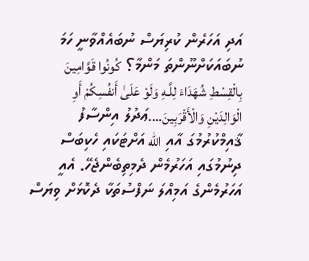އަދި އަހަރެން ކުރިޔަސް ނުބައެއްވާނީ ހަމަ ނުބައަކަށްނޫންތަ މަންމާ؟ كُونُوا قَوَّامِينَ بِالْقِسْطِ شُهَدَاءَ لِلَّـهِ وَلَوْ عَلَىٰ أَنفُسِكُمْ أَوِ الْوَالِدَيْنِ وَالْأَقْرَبِينَ….ޢަދުލު އިންސާފު ޤާއިމްކުރުމުގަ އާއި الله އަށްޓަކައި ހެކިބަސް ދިނުމުގައި އަހަރުމެން ދެމިތިބެންޖެހޭ. އެއީ އަހަރުމެންގެ އަމިއްލަ ނަފްސުތަކާ ދެކޮޅަށް ވިޔަސް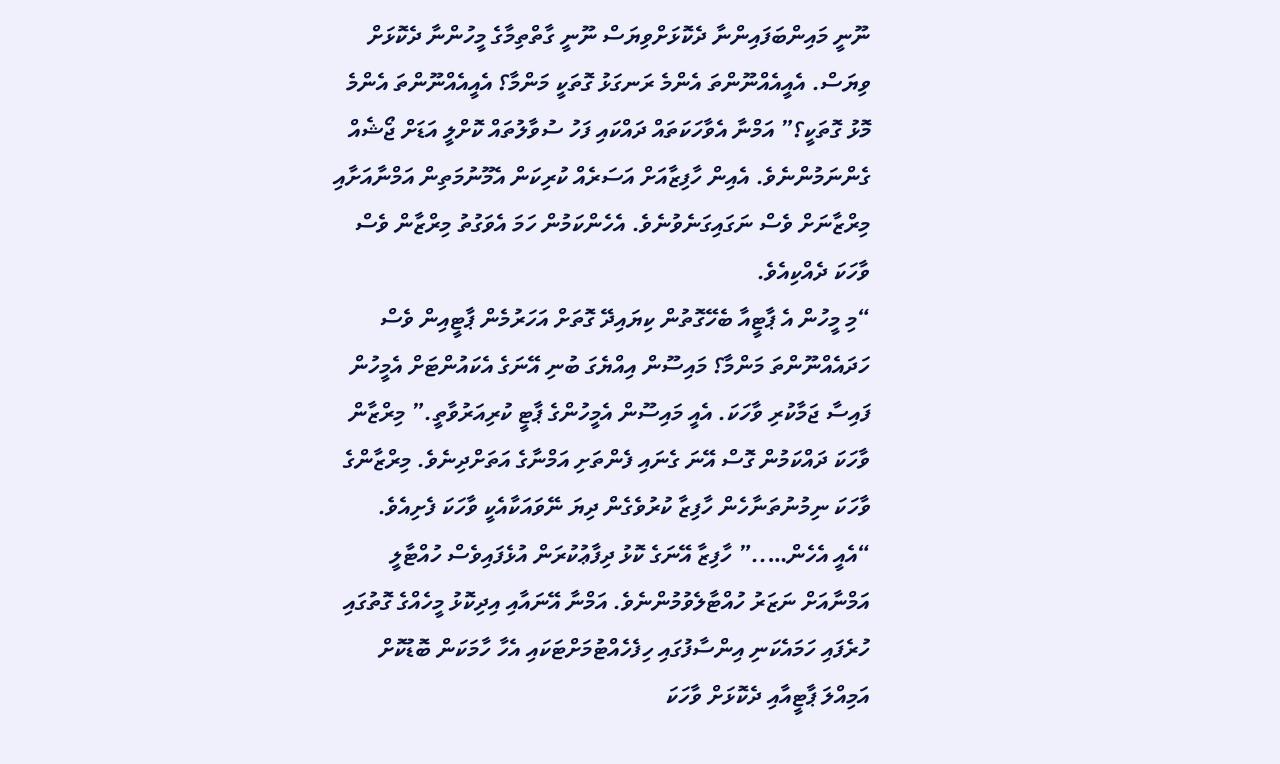ނޫނީ މައިންބަފައިންނާ ދެކޮޅަށްވިޔަސް ނޫނީ ގާތްތިމާގެ މީހުންނާ ދެކޮޅަށް ވިޔަސް. އެއީއެއްނޫންތަ އެންމެ ރަނގަޅު ގޮތަކީ މަންމާ؟ އެއީއެއްނޫންތަ އެންމެ މޮޅު ގޮތަކީ؟” އަމްނާ އެވާހަކަތައް ދައްކައި ފަހު ސުވާލުތައް ކޮށްލީ އަޑަށް ޖޯޝެއް ގެންނަމުންނެވެ. އެއިން ހާފިޒާއަށް އަސަރެއް ކުރިކަން އެމޫނުމަތިން އަމްނާއަށާއި މިރްޒާނަށް ވެސް ނަގައިގަނެވުނެވެ. އެހެންކަމުން ހަމަ އެވަގުތު މިރްޒާން ވެސް ވާހަކަ ދެއްކިއެވެ.
“މި މީހުން އެ ޕާޓީއާ ބެހޭގޮތުން ކިޔައިދޭ ގޮތަށް އަހަރުމެން ޕާޓީއިން ވެސް ހަދައެއްނޫންތަ މަންމާ؟ މައިސޫން އިއްޔެގަ ބުނި އޭނަގެ އެކައުންޓަށް އެމީހުން ފައިސާ ޖަމާކުރި ވާހަކަ. އެއީ މައިސޫން އެމީހުންގެ ޕާޓީ ކުރިއަރުވާތީ.” މިރްޒާން ވާހަކަ ދައްކަމުން ގޮސް އޭނަ ގެނައި ފެންތަށި އަމްނާގެ އަތަށްދިނެވެ. މިރްޒާންގެ ވާހަކަ ނިމުނުތަނާހެން ހާފިޒާ ކުރުވެގެން ދިޔަ ނޭވައަކާއެކީ ވާހަކަ ފެށިއެވެ.
“އެއީ އެހެން…..” ހާފިޒާ އޭނަގެ ކޮޅު ދިފާޢުކުރަން އުޅެފައިވެސް ހުއްޓާލީ އަމްނާއަށް ނަޒަރު ހުއްޓާލެވުމުންނެވެ. އަމްނާ އޭނައާއި އިދިކޮޅު މީހެއްގެ ގޮތުގައި ހުރެފައި ހަމައެކަނި އިންސާފުގައި ހިފެހެއްޓުމަށްޓަކައި އެހާ ހާމަކަން ބޮޑުކޮށް އަމިއްލަ ޕާޓީއާއި ދެކޮޅަށް ވާހަކަ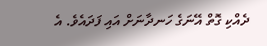ދެއްކި ގޮތް އޭނަގެ ހަނދާނަށް އައި ފަދައެވެ. އެ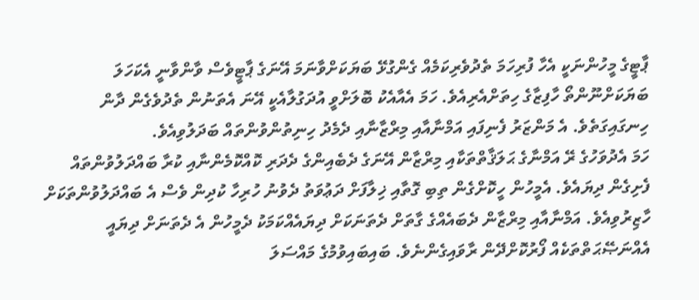ޕާޓީގެ މީހުންނަކީ އެހާ ފުރިހަމަ ތެދުވެރިކަމެއް ގެންގުޅޭ ބަޔަކަށްވާނަމަ އޭނަގެ ޕާޓީވެސް ވާންވާނީ އެކަހަލަ ބަޔަކަށްނޫންތޯ ހާފިޒާގެ ހިތަށްއެރިއެވެ. ހަމަ އެއާއެކު ބޮލަށްވީ އުދަގުލާއެކީ އޭނަ އެތަނުން ތެދުވެގެން ދާން ހިނގައިގަތެވެ. އެ މަންޒަރު ފެނިފައި އަމްނާއާއި މިރްޒާނާއި ދެމެދު ހިނިތުންވުންތައް ބަދަލުވިއެވެ.
ހަމަ އެދުވަހުގެ ރޭ އަމްނާގެ ޙަލަޤާތްތަކާއި މިރްޒާން އޭނަގެ ދެބެއިންގެ ދެދަރި ކޮއްކޮމެންނާއި ކުރާ ބައްދަލުވުންތައް ފެށިގެން ދިޔައެވެ. އެމީހުން ހީކޮށްގެން ތިބި ގޮތާއި ޚިލާފަށް ދަޢުވަތު ދެވުނު ހުރިހާ ކުދިން ވެސް އެ ބައްދަލުވުންތަކަށް ހާޒިރުވިއެވެ. އަމްނާއާއި މިރްޒާން ދެބައެއްގެ ގާތަށް ދެތަނަކަށް ދިޔައެއްކަމަކު ދެމީހުން އެ ދެތަނަށް ދިޔައީ އެއްނަޞޭޙަތްތަކެއް ފޯރުކޮށްދޭން ރާވައިގެންނެވެ. ބައިބައިވުމުގެ މައްސަލަ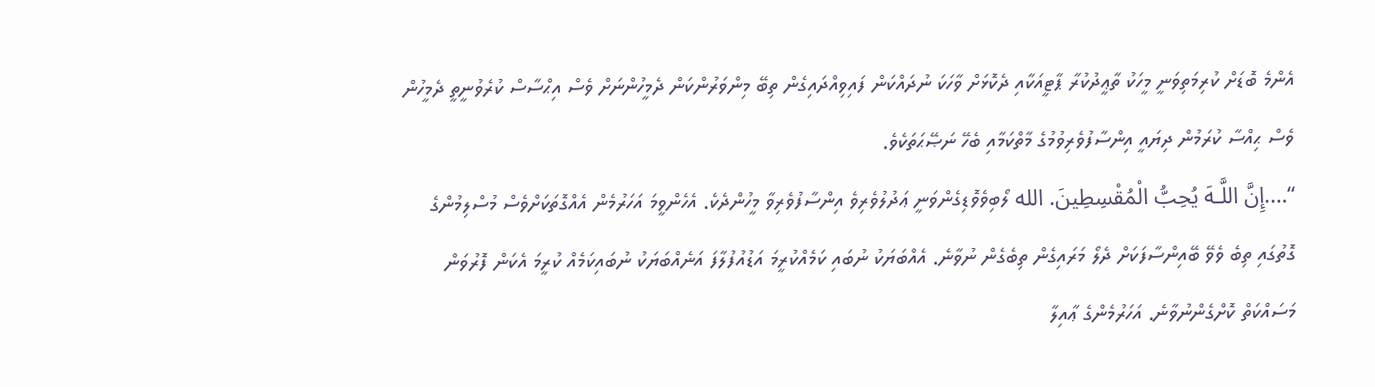އެންމެ ބޮޑަށް ކުރިމަތިވަނީ މީހަކު ތާޢީދުކުރާ ޕާޓީއަކާއި ދެކޮޅަށް ވާހަކަ ނުދައްކަން ފައިވިއްދައިގެން ތިބޭ މިންވަރުންކަން ދެމީހުންނަށް ވެސް އިޙްސާސް ކުރެވުނީތީ ދެމީހުން ވެސް ޙިއްސާ ކުރަމުން ދިޔައީ އިންސާފުވެރިވުމުގެ މާތްކަމާއި ބެހޭ ނަޞޭޙަތަކެވެ.
“….إِنَّ اللَّـهَ يُحِبُّ الْمُقْسِطِينَ. الله ލޯބިވެވޮޑިގެންވަނީ ޢަދުލުވެރިވެ އިންސާފުވެރިވާ މީހުންދެކެ. އެހެންވީމަ އަހަރުމެން އެއްގޮތަކަށްވެސް މުސްލިމުންގެ ގޮތުގައި ތިބެ ވެވޭ ބޭއިންސާފަކަށް ދެލޯ މަރައިގެން ތިބެގެން ނުވާނެ. އެއްބަޔަކު ނުބައި ކަމެއްކުރީމަ އަޑުއުފުލާފަ އަނެއްބަޔަކު ނުބައިކަމެއް ކުރީމަ އެކަން ފޮރުވަން މަސައްކަތް ކޮށްގެންނުވާނެ. އަހަރުމެންގެ ޢާއިލާ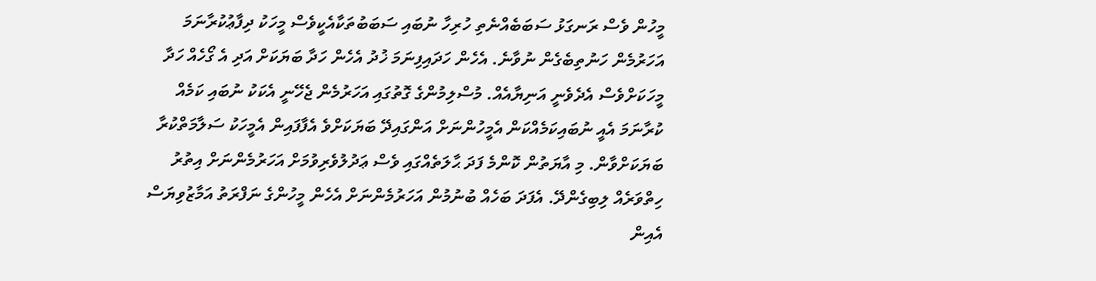މީހުން ވެސް ރަނގަޅު ސަބަބެއްނެތި ހުރިހާ ނުބައި ސަބަބުތަކާއެކީވެސް މީހަކު ދިފާޢުކުރާނަމަ އަހަރުމެން ހަނުތިބެގެން ނުވާނެ. އެހެން ހަދައިފިނަމަ ޚުދު އެހެން ހަދާ ބަޔަކަށް އަދި އެ ގޯހެއް ހަދާ މީހަކަށްވެސް އެދެވެނީ އަނިޔާއެއް. މުސްލިމުންގެ ގޮތުގައި އަހަރުމެން ޖެހޭނީ އެކަކު ނުބައި ކަމެއް ކުރާނަމަ އެއީ ނުބައިކަމެއްކަން އެމީހުންނަށް އަންގައިދޭ ބަޔަކަށްވެ އެފާފައިން އެމީހަކު ސަލާމަތްކުރާ ބަޔަކަށްވާން. މި އާޔަތުން ކޮންމެ ފަދަ ޙާލަތެއްގައި ވެސް ޢަދުލުވެރިވުމަށް އަހަރުމެންނަށް އިތުރު ހިތްވަރެއް ލިބިގެންދޭ. އެފަދަ ބަހެއް ބުނުމުން އަހަރުމެންނަށް އެހެން މީހުންގެ ނަފްރަތު އަމާޒުވިޔަސް އެއިން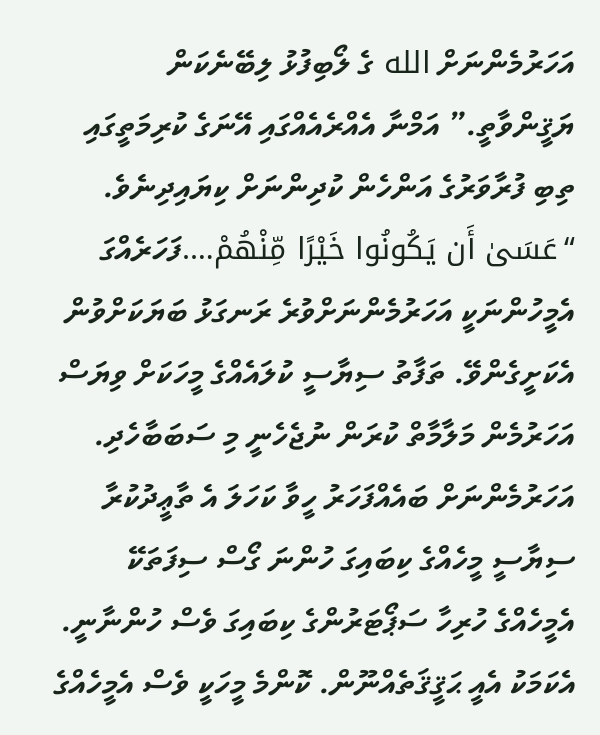އަހަރުމެންނަށް الله ގެ ލޯބިފުޅު ލިބޭނެކަން ޔަޤީންވާތީ.” އަމްނާ އެއްރެއެއްގައި އޭނަގެ ކުރިމަތީގައި ތިބި ފުރާވަރުގެ އަންހެން ކުދިންނަށް ކިޔައިދިނެވެ.
“عَسَىٰ أَن يَكُونُوا خَيْرًا مِّنْهُمْ….ފަހަރެއްގަ އެމީހުންނަކީ އަހަރުމެންނަށްވުރެ ރަނގަޅު ބަޔަކަށްވުން އެކަށީގެންވޭ. ތަފާތު ސިޔާސީ ކުލައެއްގެ މީހަކަށް ވިޔަސް އަހަރުމެން މަލާމާތް ކުރަން ނުޖެހެނީ މި ސަބަބާހެދި. އަހަރުމެންނަށް ބައެއްފަހަރު ހީވާ ކަހަލަ އެ ތާޢީދުކުރާ ސިޔާސީ މީހެއްގެ ކިބައިގަ ހުންނަ ގޯސް ސިފަތަކޭ އެމީހެއްގެ ހުރިހާ ސަޕޯޓަރުންގެ ކިބައިގަ ވެސް ހުންނާނީ. އެކަމަކު އެއީ ޙަޤީޤަތެއްނޫން. ކޮންމެ މީހަކީ ވެސް އެމީހެއްގެ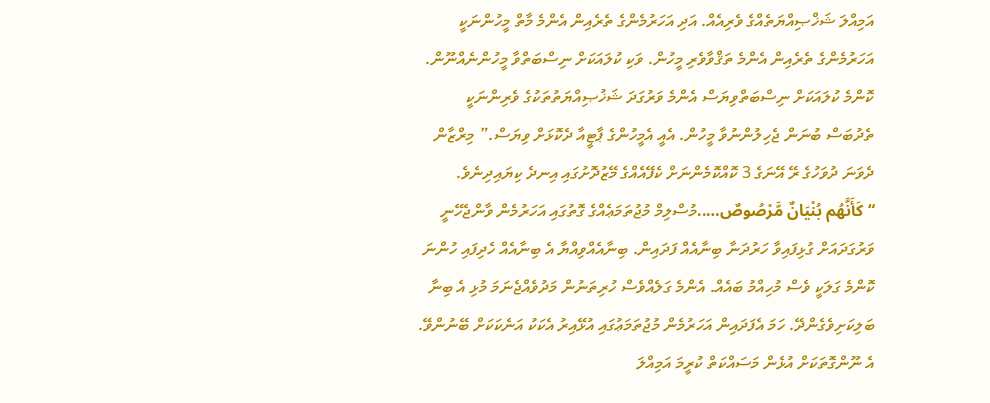އަމިއްލަ ޝަޚްޞިއްޔަތެއްގެ ވެރިއެއް. އަދި އަހަރުމެންގެ ތެރެއިން އެންމެ މާތް މީހުންނަކީ އަހަރުމެންގެ ތެރެއިން އެންމެ ތަޤްވާވެރި މީހުން. ވަކި ކުލައަކަށް ނިސްބަތްވާ މީހުންނެއްނޫން. ކޮންމެ ކުލައަކަށް ނިސްބަތްވިޔަސް އެންމެ ވަރުގަދަ ޝަޚުޞިއްޔަތުތަކުގެ ވެރިންނަކީ ތެދުބަސް ބުނަން ޖެހިލުންނުވާ މީހުން. އެއީ އެމީހުންގެ ޕާޓީއާ ދެކޮޅަށް ވިޔަސް.” މިރްޒާން ދެވަނަ ދުވަހުގެ ރޭ އޭނަގެ 3 ކޮއްކޮމެންނަށް ކެފޭއެއްގެ މޭޒުދޮށުގައި އިނދެ ކިޔައިދިނެވެ.
“كَأَنَّهُم بُنْيَانٌ مَّرْصُوصٌ…..މުސްލިމް މުޖުތަމަޢެއްގެ ގޮތުގައި އަހަރުމެން ވާންޖެހޭނީ ވަރުގަދައަށް ގުޅިފައިވާ ހަރުދަނާ ބިނާއެއް ފަދައިން. ބިނާއެއްވިއްޔާ އެ ބިނާއެއް ހެދިފައި ހުންނަ ކޮންމެ ގަލަކީ ވެސް މުހިއްމު ބައެއް. އެންމެ ގަލެއްވެސް ހުރިތަނުން މަދުވެއްޖެނަމަ މުޅި އެ ބިނާ ބަލިކަށިވެގެންދޭ. ހަމަ އެފަދައިން އަހަރުމެން މުޖުތަމަޢުގައި އުޅޭއިރު އެކަކު އަނެކަކަށް ބޭނުންވޭ. އެ ނޫންގޮތަކަށް އުޅެން މަސައްކަތް ކުރީމަ އަމިއްލަ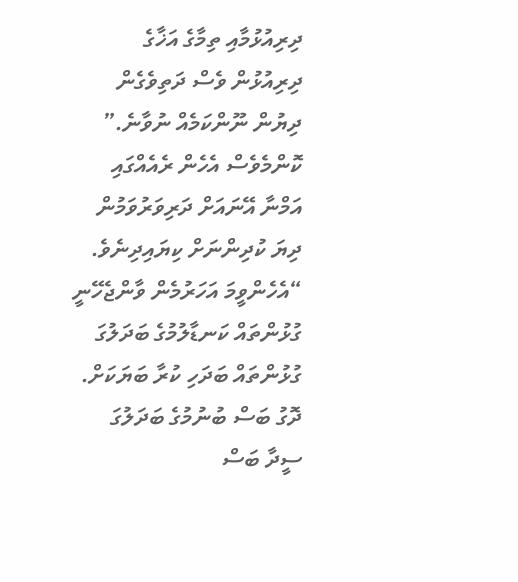ދިރިއުޅުމާއި ތިމާގެ އަޚާގެ ދިރިއުޅުން ވެސް ދަތިވެގެން ދިޔުން ނޫންކަމެއް ނުވާނެ.” ކޮންމެވެސް އެހެން ރެއެއްގައި އަމްނާ އޭނައަށް ދަރިވަރުވަމުން ދިޔަ ކުދިންނަށް ކިޔައިދިނެވެ.
“އެހެންވީމަ އަހަރުމެން ވާންޖެހޭނީ ގުޅުންތައް ކަނޑާލުމުގެ ބަދަލުގަ ގުޅުންތައް ބަދަހި ކުރާ ބަޔަކަށް. ދޮގު ބަސް ބުނުމުގެ ބަދަލުގަ ސީދާ ބަސް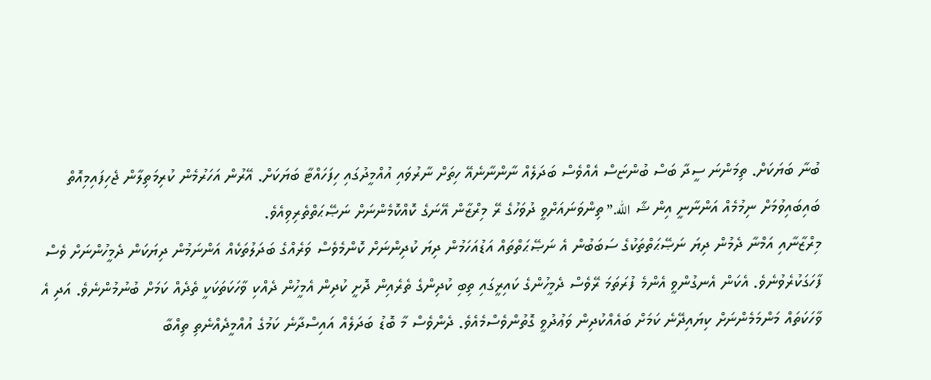ބުނާ ބަޔަކަށް. ތިމަންނަ ސީދާ ބަސް ބުންޏަސް އެއްވެސް ބަދަލެއް ނާންނާނެއޭ ހިތަށް ނާރުވައި އުއްމީދުގައި ހިފަހައްޓާ ބަޔަކަށް. އޭރުން އަހަރުމެން ކުރިމަތިލާން ޖެހިފައިމިއޮތް ބައިބައިވުމަށް ނިމުމެއް އަންނާނީ އިން ޝާ الله.” ތިންވަނައަށްވީ ދުވަހުގެ ރޭ މިރްޒާން އޭނަގެ ކޮއްކޮމެންނަށް ނަޞޭޙަތްތެރިވިއެވެ.
މިރްޒާނާއި އަމްނާ ދެމުން ދިޔަ ނަޞޭޙަތްތަކުގެ ސަބަބުން އެ ނަޞޭޙަތްތައް އަޑުއަހަމުން ދިޔަ ކުދިންނަށް ކޮންމެވެސް ވަރެއްގެ ބަދަލުތަކެއް އަންނަމުން ދިޔަކަން ދެމީހުންނަށް ވެސް ފާހަގަކުރެވުނެވެ. އެކަން އެނގުންވީ އެންމެ ފުރަތަމަ ރޭވެސް ދެމީހުންގެ ކައިރީގައި ތިބި ކުދިންގެ ތެރެއިން ދޮށީ ކުދިން އެމީހުން ދެއްކި ވާހަކަތަކަކީ ތެދެއް ކަމަށް ބުނުމުންނެވެ. އަދި އެ ވާހަކަތައް މަންމަމެންނަށް ކިޔައިދޭނެ ކަމަށް ބައެއްކުދިން ވަޢުދުވީ ގޮތުންވެސްމެއެވެ. ދެންވެސް މާ ބޮޑު ބަދަލެއް އައިސްދާނެ ކަމުގެ އުއްމީދެއްނެތި ތިއްބާ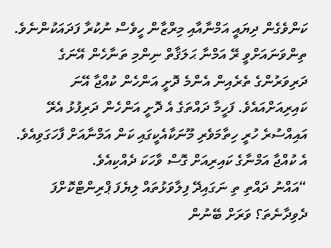ކަންވެގެން ދިޔައީ އަމްނާއާއި މިރްޒާން ހީވެސް ނުކުރާ ފަދައަކުންނެވެ.
ތިންވަނައަށްވީ ރޭ އަމްނާ ޙަލަޤާތް ނިންމި ތަނާހެން އޭނަގެ ދަރިވަރުންގެ ތެރެއިން އެންމެ ދޮށީ އަންހެން ކުއްޖާ އޭނަ ކައިރިއަށްއައެވެ. ފަހީމާ ދައްތަގެ އެ ދޮށީ އަންހެން ދަރިފުޅު އެރޭ އައިއްސުރެ ހުރީ ހިތާމަވެރި މޫނަކާއެކީގައި ކަން އަމްނާއަށް ފާހަގަވިއެވެ. އެ ކުއްޖާ އަމްނާގެ ކައިރިއަށް ގޮސް ވާހަކަ ދެއްކިއެވެ.
“އައްނު ދައްތި ތި ނަގައިދޭ ފިލާވަޅުތައް ލިޔެފަ ޕްރިންޓްކޮށްފަ ދެވިދާނެތަ؟ ވަރަށް ބޭނުން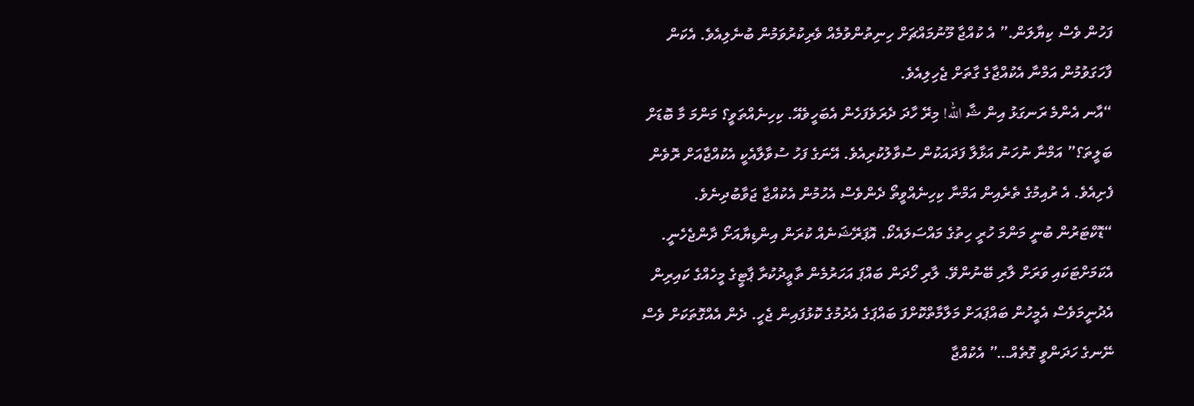ފަހުން ވެސް ކިޔާލަން.” އެ ކުއްޖާ މޫނުމައްޗަށް ހިނިތުންވުމެއް ވެރިކުރުވަމުން ބުނެލިއެވެ. އެކަން ފާހަގަވުމުން އަމްނާ އެކުއްޖާގެ ގާތަށް ޖެހިލިއެވެ.
“އާނ އެންމެ ރަނގަޅު އިން ޝާ الله! މިރޭ ހާދަ ދެރަވެފަހެން އެބަހީވެއޭ. ކިހިނެއްތަވީ؟ މަންމަ މާ ބޮޑަށް ބަލީތަ؟” އަމްނާ ނުހަނު އަޅާލާ ފަދައަކުން ސުވާލުކުރިއެވެ. އޭނަގެ ފަހު ސުވާލާއެކީ އެކުއްޖާއަށް ރޮވެން ފެށިއެވެ. އެ ރުއިމުގެ ތެރެއިން އަމްނާ ކިހިނެއްވީތޯ ދެންވެސް އެހުމުން އެކުއްޖާ ޖަވާބުދިނެވެ.
“ޑޮކްޓަރުން ބުނީ މަންމަ ހުރީ ހިތުގެ މައްސަލައެކޯ. އޮޕަރޭޝަނެއް ކުރަން އިންޑިޔާއަށޯ ދާންޖެހެނީ. އެކަމަށްޓަކައި ވަރަށް ލާރި ބޭނުންވޭ. ލާރި ހޯދަން ބައްޕަ އަހަރުމެން ތާޢީދުކުރާ ޕާޓީގެ މީހެއްގެ ކައިރިން އެދުނީމަވެސް އެމީހުން ބައްޕައަށް މަލާމާތްކޮށްފަ ބައްޕަގެ އެދުމުގެ ކޮޅުފައިން ޖެހީ. ދެން އެއްގޮތަކަށް ވެސް ނޭނގެ ހަދަންވީ ގޮތެއް…” އެކުއްޖާ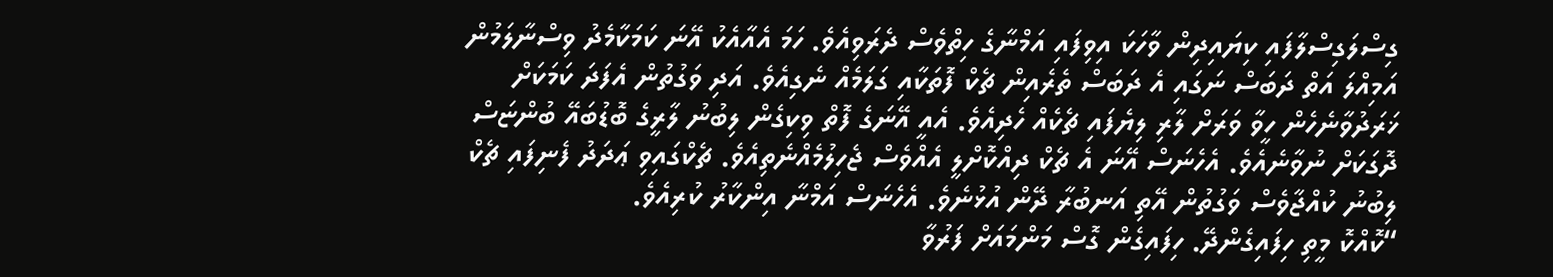ގިސްލަގިސްލާފައި ކިޔައިދިން ވާހަކަ އިވިފައި އަމްނާގެ ހިތްވެސް ދެރަވިއެވެ. ހަމަ އެއާއެކު އޭނަ ކަމަކާމެދު ވިސްނާލަމުން އަމިއްލަ އަތް ދަބަސް ނަގައި އެ ދަބަސް ތެރެއިން ޗެކް ފޮތަކާއި ގަލަމެއް ނެގިއެވެ. އަދި ވަގުތުން އެފަދަ ކަމަކަށް ޚަރަދުވާނެހެން ހީވާ ވަރަށް ލާރި ލިޔެފައި ޗެކެއް ހެދިއެވެ. އެއީ އޭނަގެ ފޮތް ވިކިގެން ލިބުނު ލާރީގެ ބޮޑުބައޭ ބުންޏަސް ދޮގަކަށް ނުވާނެއެވެ. އެހެނަސް އޭނަ އެ ޗެކް ދިއްކޮށްލީ އެއްވެސް ޖެހިލުމެއްނެތިއެވެ. ޗެކްގައިވި ޢަދަދު ފެނިފައި ޗެކް ލިބުނު ކުއްޖާވެސް ވަގުތުން އޭތި އަނބުރާ ދޭން އުޅުނެވެ. އެހެނަސް އަމްނާ އިންކާރު ކުރިއެވެ.
“ކޮއްކޮ މީތި ހިފައިގެންދޭ. ހިފައިގެން ގޮސް މަންމައަށް ފަރުވާ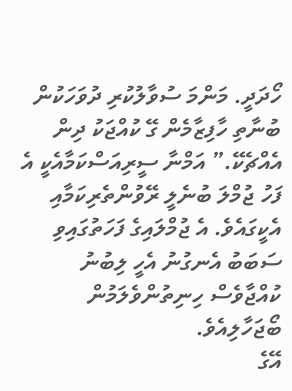ހޯދަދީ. މަންމަ ސުވާލުކުރި ދުވަހަކުން ބުނާތި ހާފިޒާމެން ގޭ ކުއްޖަކު ދިން އެއްޗެކޭ.” އަމްނާ ސީރިއަސްކަމާއެކީ އެ ފަހު ޖުމްލަ ބުނެލީ ރޭވުންތެރިކަމާއި އެކީގައެވެ. އެ ޖުމްލައިގެ ފަހަތުގައިވި ސަބަބު އެނގުނު އެހީ ލިބުނު ކުއްޖާވެސް ހިނިތުންވެލަމުން ބޯޖަހާލިއެވެ.
އޭގެ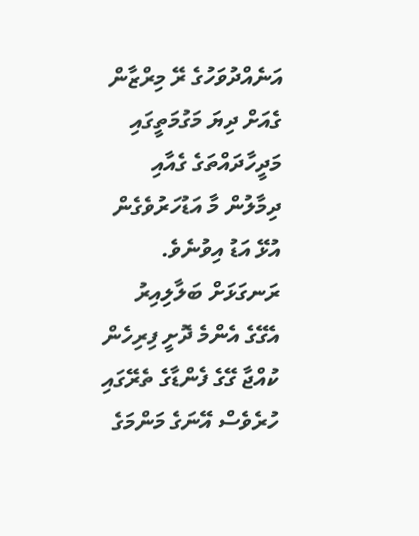އަނެއްދުވަހުގެ ރޭ މިރްޒާން ގެއަށް ދިޔަ މަގުމަތީގައި މަދީހާދައްތަގެ ގެއާއި ދިމާލުން މާ އަޑުހަރުވެގެން އުޅޭ އަޑު އިވުނެވެ. ރަނގަޅަށް ބަލާލިއިރު އެގޭގެ އެންމެ ދޮށީ ފިރިހެން ކުއްޖާ ގޭގެ ފެންޑާގެ ތެރޭގައި ހުރެވެސް އޭނަގެ މަންމަގެ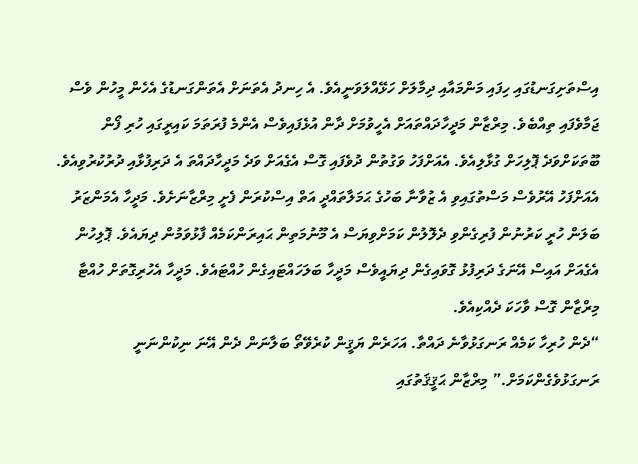އިސްތަށިގަނޑުގައި ހިފައި މަންމައާއި ދިމާލަށް ހަޅޭއްލަވަނީއެވެ. އެ ހިނދު އެތަނަށް އެތަންގަނޑުގެ އެހެން މީހުން ވެސް ޖަމާވެފައި ތިއްބެވެ. މިރްޒާން މަދީހާދައްތައަށް އެހީވުމަށް ދާން އުޅެފައިވެސް އެންމެ ފުރަތަމަ ކައިރީގައި ހުރި ފޯން ބޫތަކަށްވަދެ ޕޮލިހަށް ގުޅާލިއެވެ. އެއަށްފަހު ވަގުތުން ދުވެފައި ގޮސް އެގެއަށް ވަދެ މަދީހާދައްތަ އެ ދަރިފުޅާއި ދުރުކުރުވިއެވެ. އެއަށްފަހު އޭރުވެސް މަސްތުގައިވި އެ ޒުވާނާ ބަހުގެ ޙަމަލާތައްދީ އަތް އިސްކުރަން ފެށީ މިރްޒާނަށެވެ. މަދީހާ އެމަންޒަރު ބަލަން ހުރީ ކަރުނުން ފުރިގެންވި ދެލޮލުން ކަމަށްވިޔަސް އެ މޫނުމަތިން ޙައިރަންކަމެއް ފާޅުވަމުން ދިޔައެވެ. ޕޮލިހުން އެގެއަށް އައިސް އޭނަގެ ދަރިފުޅު ގޮވައިގެން ދިޔައީވެސް މަދީހާ ބަލަހައްޓައިގެން ހުއްޓައެވެ. މަދީހާ އެހުރިގޮތަށް ހުއްޓާ މިރްޒާން ގޮސް ވާހަކަ ދެއްކިއެވެ.
“ދެން ހުރިހާ ކަމެއް ރަނގަޅުވާނެ ދައްތާ. އަހަރެން ޔަޤީން ކުރެވޭތޯ ބަލާނަން ދެން އޭނަ ނިކުންނަނީ ރަނގަޅުވެގެންކަމަށް.” މިރްޒާން ޙަޤީޤަތުގައި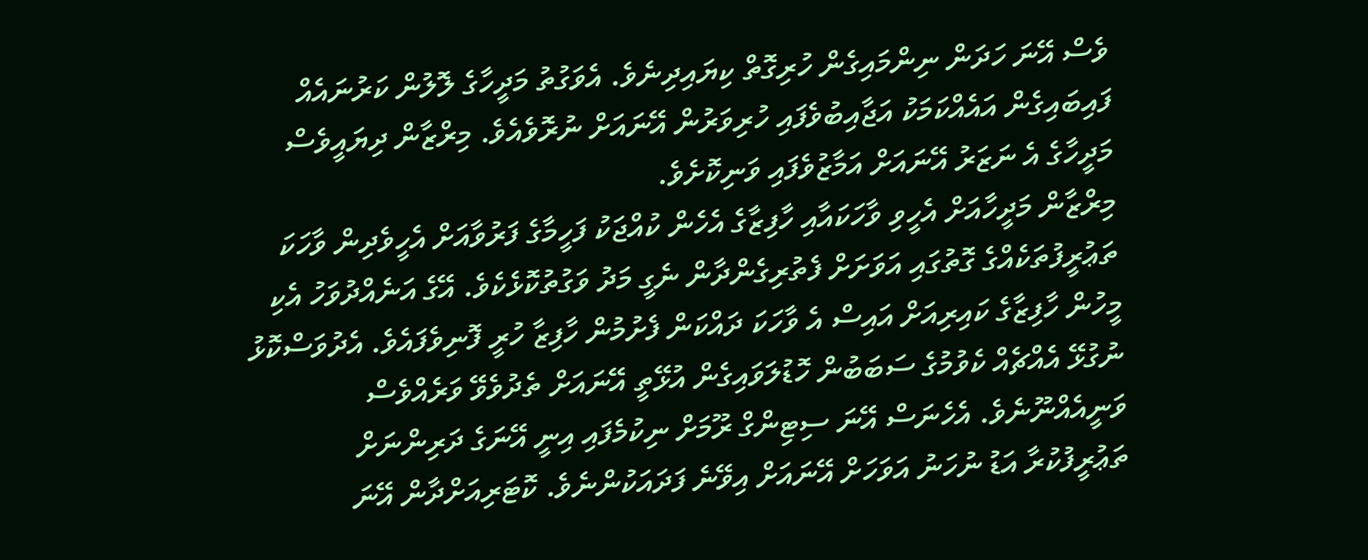ވެސް އޭނަ ހަދަން ނިންމައިގެން ހުރިގޮތް ކިޔައިދިނެވެ. އެވަގުތު މަދީހާގެ ލޮލުން ކަރުނައެއް ފައިބައިގެން އައެއްކަމަކު އަޖާއިބުވެފައި ހުރިވަރުން އޭނައަށް ނުރޮވެއެވެ. މިރްޒާން ދިޔައީވެސް މަދީހާގެ އެ ނަޒަރު އޭނައަށް އަމާޒުވެފައި ވަނިކޮށެވެ.
މިރްޒާން މަދީހާއަށް އެހީވި ވާހަކައާއި ހާފިޒާގެ އެހެން ކުއްޖަކު ފަހީމާގެ ފަރުވާއަށް އެހީވެދިން ވާހަކަ ތަޢުރީފުތަކެއްގެ ގޮތުގައި އަވަށަށް ފެތުރިގެންދާން ނެގީ މަދު ވަގުތުކޮޅެކެވެ. އޭގެ އަނެއްދުވަހު އެކި މީހުން ހާފިޒާގެ ކައިރިއަށް އައިސް އެ ވާހަކަ ދައްކަން ފެށުމުން ހާފިޒާ ހުރީ ފޮނިވެފައެވެ. އެދުވަސްކޮޅު ނުގުޅޭ އެއްޗެއް ކެވުމުގެ ސަބަބުން ހޮޑުލަވައިގެން އުޅޭތީ އޭނައަށް ތެދުވެވޭ ވަރެއްވެސް ވަނީއެއްނޫނެވެ. އެހެނަސް އޭނަ ސިޓިންގް ރޫމަށް ނިކުމެފައި އިނީ އޭނަގެ ދަރިންނަށް ތަޢުރީފުކުރާ އަޑު ނުހަނު އަވަހަށް އޭނައަށް އިވޭނެ ފަދައަކުންނެވެ. ކޮޓަރިއަށްދާން އޭނަ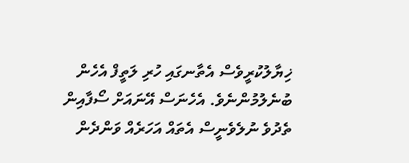ޚިޔާލުކުރީވެސް އެތާނގައި ހުރި ލަތީފް އެހެން ބުނެލުމުންނެވެ. އެހެނަސް އޭނައަށް ސޯފާއިން ތެދުވެ ނުލެވެނީސް އެތައް އަހަރެއް ވަންދެން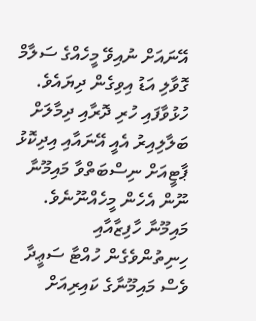އޭނައަށް ނުއިވޭ މީހެއްގެ ސަލާމް ގޮވާލި އަޑު އިވިގެން ދިޔައެވެ. ހުޅުވާފައި ހުރި ދޮރާއި ދިމާލަށް ބަލާލިއިރު އެއީ އޭނައާއި އިދިކޮޅު ޕާޓީއަށް ނިސްބަތްވާ މައިމޫނާ ނޫން އެހެން މީހެއްނޫނެވެ. މައިމޫނާ ހާފިޒާއާއި ހިނިތުންވެގެން ހުއްޓާ ސަޢީދާ ވެސް މައިމޫނާގެ ކައިރިއަށް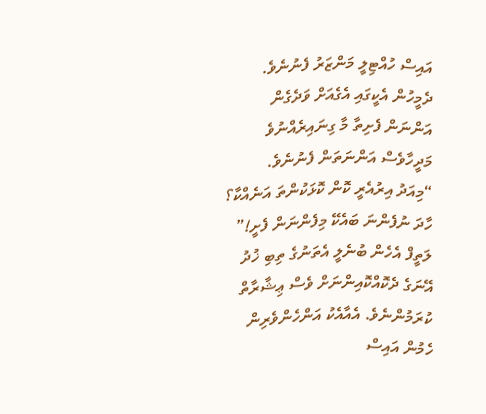އައިސް ހުއްޓިލީ މަންޒަރު ފެނުނެވެ. ދެމީހުން އެކީގައި އެގެއަށް ވަދެގެން އަންނަން ފެށިތާ މާ ގިނައިރެއްނުވެ މަދީހާވެސް އަންނަތަން ފެނުނެވެ.
“މިއަދު އިރުއެރީ ކޮން ކޮޅަކުންތަ އަނެއްކާ؟ ހާދަ ނުފެންނަ ބައެކޭ މިފެންނަން ފެށީ!” ލަތީފް އެހެން ބުނެލީ އެތަނުގެ ތިބި ޚުދު އޭނަގެ ދެކޮއްކޮއިންނަށް ވެސް ޢިޝާރާތް ކުރަމުންނެވެ. އެއާއެކު އަންހެންވެރިން ހެމުން އައިސް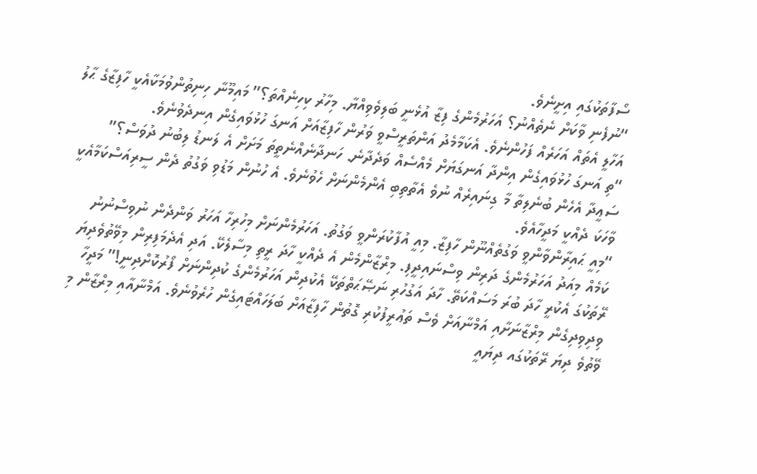ސޯފާތަކުގައި އިށީނެވެ.
“ނުފެނި ވާކަށް ނެތެއްނު؟ އަހަރުމެންގެ ފިޒާ އުޅެނީ ބަލިވެވިއްޔާ. މިހާރު ކިހިނެއްތަ؟” މައިމޫނާ ހިނިތުންވުމަކާއެކީ ހާފިޒާގެ ޙާލު އަހާލީ އެތައް އަހަރެއް ފަހުންނެވެ. އެކަމާމެދު އަންތަރީސްވީ ވަރުން ހާފިޒާއަށް އަނގަ ހުޅުވައިގެން އިނދެވުނެވެ.
“ތި އަނގަ ހުޅުވައިގެން އިންދާ އަނގަޔަށް މެއްސެއް ވަދެދާނެ. ހަނދާނެއްނެތީތަ މަށަށް އެ ލަނޑު ލިބުނު ދުވަސް؟” ސަޢީދާ އެހެން ބުނެލިތާ މާ ގިނައިރެއް ނުވެ އެތާތިބި އެންމެންނަށް ހެވުނެވެ. އެ ހުނުން މަޑުވި ވަގުތު ދެން ސީރިއަސްކަމާއެކީ ވާހަކަ ދެއްކީ މަދީހާއެވެ.
“މިއީ ޙައިރާންވާންވީ ވަގުތެއްނޫން ހާފިޒާ. މިއީ އުފާކުރަންވީ ވަގުތު. އަހަރުމެންނަށް މިހުރިހާ އަހަރު ވަންދެން ނުވިސްނުނު ކަމެއް މިއަދު އަހަރުމެންގެ ދަރިން ވިސްނައިދީފި. މިރްޒާންމެން އެ ދެއްކީ ހާދަ ރީތި މިސާލެކޭ. އަދި އެދެމަފިރިން މިވޭތުވެދިޔަ ރޭތަކުގަ އެކުރީ ހާދަ ބުރަ މަސައްކަތޭ. ހާދަ އަގުހުރި ނަޞޭޙަތްތަކޭ އެކުދިން އަހަރުމެންގެ ކުދިންނަށް ފޯރުކޮށްދިނީ!” މަދީހާ ވިދިވިދިގެން މިރްޒާނަށާއި އަމްނާއަށް ވެސް ތަޢުރީފުކުރި ގޮތުން ހާފިޒާއަށް ބަލަހައްޓައިގެން ހުރެވުނެވެ. އަމްނާއާއި މިރްޒާން މި ވޭތުވެ ދިޔަ ރޭތަކުގައ ދިޔައީ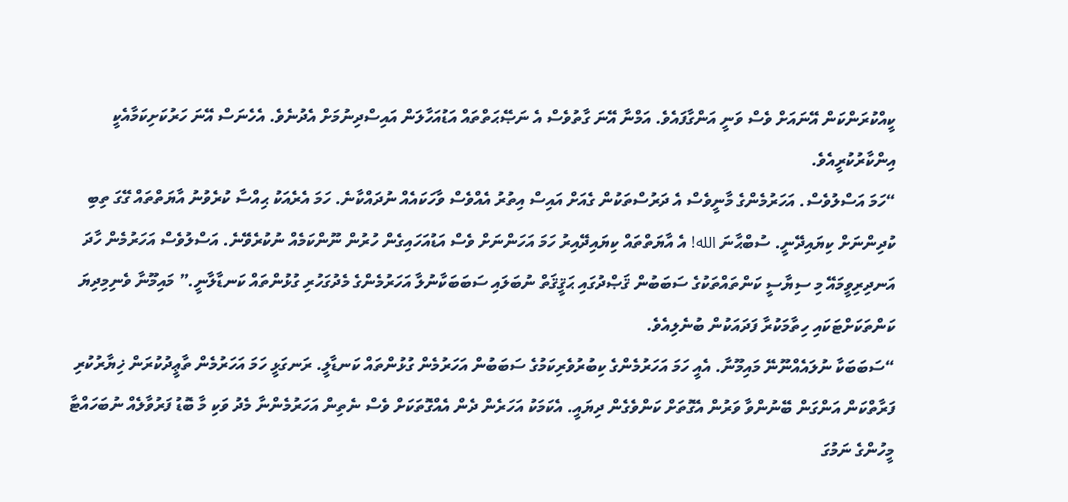ކީއްކުރަންކަން އޭނައަށް ވެސް ވަނީ އަންގާފައެވެ. އަމްނާ އޭނަ ގާތުވެސް އެ ނަޞޭޙަތްތައް އަޑުއަހާލަން އައިސްދިނުމަށް އެދުނެވެ. އެހެނަސް އޭނަ ހަރުކަށިކަމާއެކީ އިންކާރުކުރީއެވެ.
“ހަމަ އަސްލުވެސް. އަހަރުމެންގެ މާނީވެސް އެ ދަރުސްތަކުން ގެއަށް އައިސް އިތުރު އެއްވެސް ވާހަކައެއް ނުދައްކާނެ. ހަމަ އެރެއަކު ޙިއްސާ ކުރެވުނު އާޔަތްތައް ގޭގަ ތިބި ކުދިންނަށް ކިޔައިދޭނީ. ސުބްޙާނަ الله! އެ އާޔަތްތައް ކިޔައިދޭއިރު ހަމަ އަހަންނަށް ވެސް އަޑުއަހައިގެން ހުރުން ނޫންކަމެއް ނުކުރެވޭނެ. އަސްލުވެސް އަހަރުމެން ހާދަ އަނދިރިވީމައޭ މި ސިޔާސީ ކަންތައްތަކުގެ ސަބަބުން ޤަޞްދުގައި ޙަޤީޤަތް ނުބަލައި ސަބަބަކާނުލާ އަހަރުމެންގެ މެދުގަހުރި ގުޅުންތައް ކަނޑާލާނީ.” މައިމޫނާ ވެނިމިދިޔަ ކަންތަކަށްޓަކައި ހިތާމަކުރާ ފަދައަކުން ބުނެލިއެވެ.
“ސަބަބަކާ ނުލައެއްނޫނޭ މައިމޫނާ. އެއީ ހަމަ އަހަރުމެންގެ ކިބުރުވެރިކަމުގެ ސަބަބުން އަހަރުމެން ގުޅުންތައް ކަނޑާލީ. ރަނގަޅީ ހަމަ އަހަރުމެން ތާޢީދުކުރަން ޚިޔާރުކުރި ފަރާތްކަން އަންގަން ބޭނުންވާ ވަރުން އެގޮތަށް ކަންވެގެން ދިޔައީ. އެކަމަކު އަހަރެން ދެން އެއްގޮތަކަށް ވެސް ނެތިން އަހަރުމެންނާ މެދު ވަކި މާ ބޮޑު ފަރުވާލެއް ނުބަހައްޓާ މީހުންގެ ނަމުގަ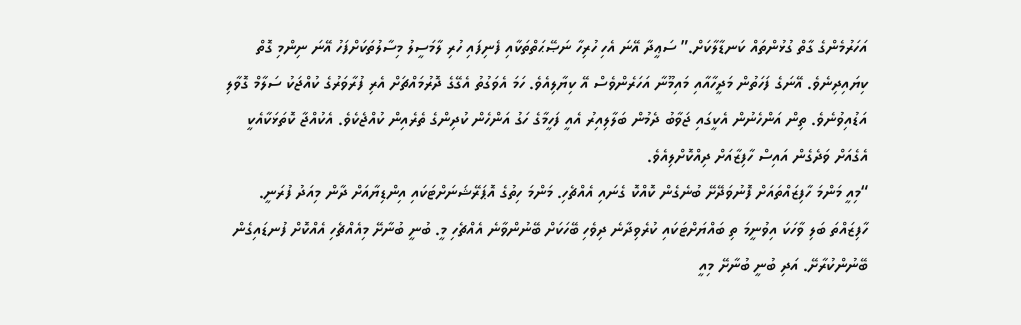އަހަރުމެންގެ ގާތް ގުޅުންތައް ކަނޑާލާކަށް.” ސަޢީދާ އޭނަ އެހި ހުރިހާ ނަޞޭޙަތްތަކާއި ފެނިފައި ހުރި ލާމަސީލު މިސާލުތަކަށްފަހު އޭނަ ނިންމި ގޮތް ކިޔައިދިނެވެ. އޭނަގެ ފަހަތުން މަދީހާއާއި މައިމޫނާ އަހަރެންވެސް އޭ ކިޔާލިއެވެ. ހަމަ އެވަގުތު އެގޭގެ ދޮރުމައްޗަށް އެރި ފުރާވަރުގެ ކުއްޖަކު ސަލާމް ގޮވާލި އަޑުއިވުނެވެ. ތިން އަންހެނުން އެކީގައި ޖަވާބު ދެމުން ބަލާލިއިރު އެއީ ފަހީމާގެ ހަގު އަންހެން ކުދިންގެ ތެރެއިން ކުއްޖެކެވެ. އެކުއްޖާ ކޮތަޅަކާއެކީ އެގެއަށް ވަދެގެން އައިސް ހާފިޒާއަށް ދިއްކޮށްލިއެވެ.
“މިއީ މަންމަ ހާފިޒައްތައަށް ފޮނުވަދޭށޭ ބުނެގެން ކޮއްކޮ ގެނައި އެއްޗެހި. މަންމަ ހިތުގެ އޮޕަރޭޝަނަށްޓަކައި އިންޑިޔާއަށް ދާން މިއަދު ފުރަނީ. ހާފިޒައްތަ ބަލި ވާހަކަ އިވުނީމަ ތި ބައްޔަށްޓަކައި ކުރެވިދާނެ ދިވެހި ބޭހަކަށް ބޭނުންވާނެ އެއްޗެހި މީ. ބުނީ ބުނާށޭ މިއެއްޗެހި އެއްކޮށް ފުނޑައިގެން ބޭނުންކުރާށޭ. އަދި ބުނީ ބުނާށޭ މިއީ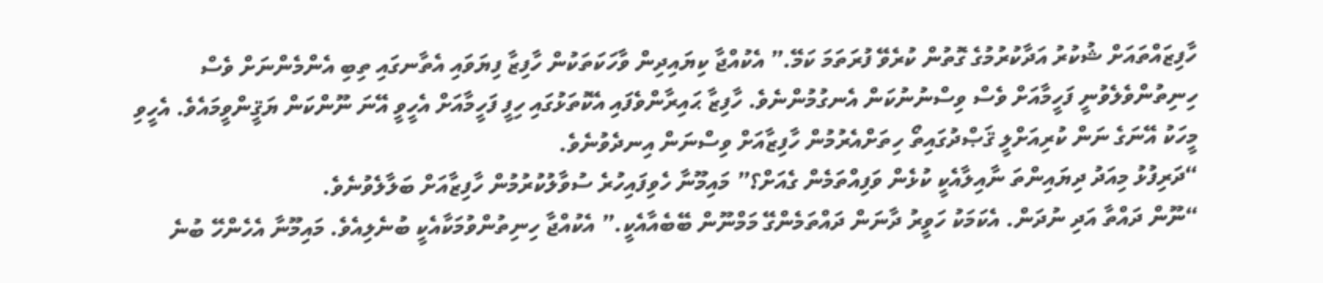ހާފިޒައްތައަށް ޝުކުރު އަދާކުރުމުގެ ގޮތުން ކުރެވޭ ފުރަތަމަ ކަމޭ.” އެކުއްޖާ ކިޔައިދިން ވާހަކަތަކުން ހާފިޒާ ފިޔަވައި އެތާނގައި ތިބި އެންމެންނަށް ވެސް ހިނިތުންވެލެވުނީ ފަހީމާއަށް ވެސް ވިސްނުނުކަން އެނގުމުންނެވެ. ހާފިޒާ ޙައިރާންވެފައި އެކޮތަޅުގައި ހިފީ ފަހީމާއަށް އެހީވީ އޭނަ ނޫންކަން ޔަޤީންވީމައެވެ. އެހީވި މީހަކު އޭނަގެ ނަން ކުރިއަށްލީ ޤަޞްދުގައިތޯ ހިތަށްއެރުމުން ހާފިޒާއަށް ވިސްނަން އިނދެވުނެވެ.
“ދަރިފުޅު މިއަދު ދިޔައިންތަ ނާއިލާއެކީ ކުޅެން ވަފިއްތަމެން ގެއަށް؟” މައިމޫނާ ހެވިފައިހުރެ ސުވާލުކުރުމުން ހާފިޒާއަށް ބަލާލެވުނެވެ.
“ނޫން ދައްތާ އަދި ނުދަން. އެކަމަކު ހަވީރު ދާނަން ދައްތަމެންގޭ މަމްނޫން ބޭބެއާއެކީ.” އެކުއްޖާ ހިނިތުންވުމަކާއެކީ ބުނެލިއެވެ. މައިމޫނާ އެހެންހޭ ބުނެ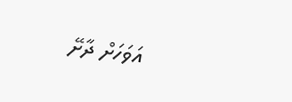އަވަހަށް ދާށޭ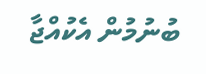ބުނުމުން އެކުއްޖާ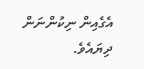އެގެއިން ނިކުންނަން ދިޔައެވެ.